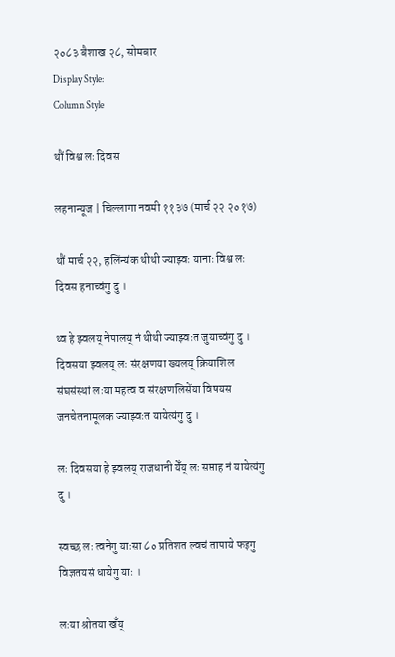२०८३ बैशाख २८, सोमबार
Display Style:
Column Style

थौं विश्व लः दिवस

लहनान्यूज | चिल्लागा नवमी ११३७ (मार्च २२ २०१७)

थौं मार्च २२, हलिंन्यंक थीथी ज्याझ्वः यानाः विश्व लः दिवस हनाच्वंगु दु ।

थ्व हे झ्वलय् नेपालय् नं थीथी ज्याझ्वःत जुयाच्वंगु दु । दिवसया झ्वलय् लः संरक्षणया ख्यलय् क्रियाशिल संघसंस्थां लःया महत्व व संरक्षणलिसेंया विषयस जनचेतनामूलक ज्याझ्वःत यायेत्यंगु दु ।

लः दिवसया हे झ्वलय् राजधानी येँय् लः सप्ताह नं यायेत्यंगु दु ।

स्वच्छ लः त्वनेगु याःसा ८० प्रतिशत ल्वचं तापाये फइगु विज्ञतयसं धायेगु याः ।

लःया श्रोतया खँय्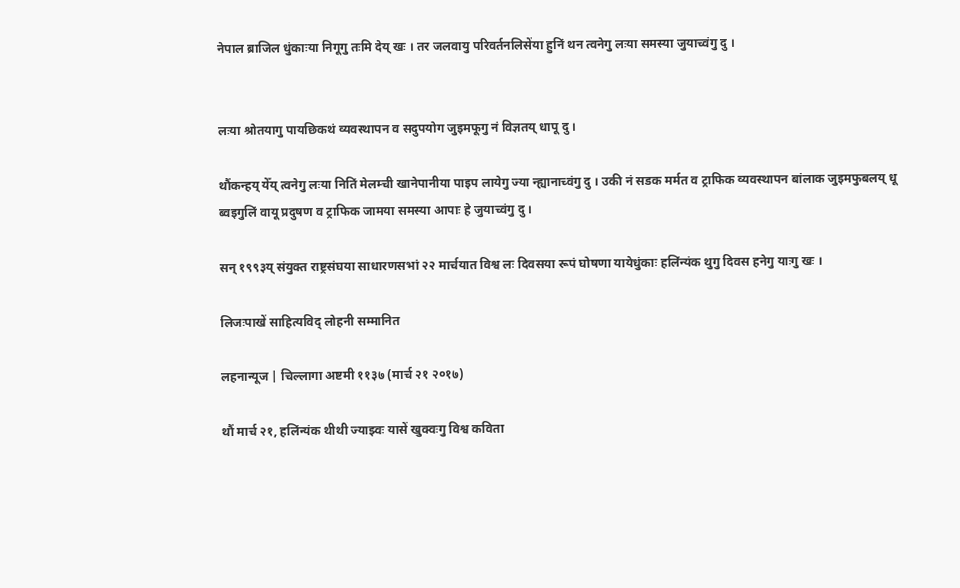नेपाल ब्राजिल धुंकाःया निगूगु तःमि देय् खः । तर जलवायु परिवर्तनलिसेंया हुनिं थन त्वनेगु लःया समस्या जुयाच्वंगु दु ।


लःया श्रोतयागु पायछिकथं व्यवस्थापन व सदुपयोग जुइमफूगु नं विज्ञतय् धापू दु ।

थौंकन्हय् येँय् त्वनेगु लःया नितिं मेलम्ची खानेपानीया पाइप लायेगु ज्या न्ह्यानाच्वंगु दु । उकी नं सडक मर्मत व ट्राफिक व्यवस्थापन बांलाक जुइमफुबलय् धू ब्वइगुलिं वायू प्रदुषण व ट्राफिक जामया समस्या आपाः हे जुयाच्वंगु दु ।

सन् १९९३य् संयुक्त राष्ट्रसंघया साधारणसभां २२ मार्चयात विश्व लः दिवसया रूपं घोषणा यायेधुंकाः हलिंन्यंक थुगु दिवस हनेगु याःगु खः ।

लिजःपाखें साहित्यविद् लोहनी सम्मानित

लहनान्यूज | चिल्लागा अष्टमी ११३७ (मार्च २१ २०१७)

थौं मार्च २१, हलिंन्यंक थीथी ज्याझ्वः यासें खुक्वःगु विश्व कविता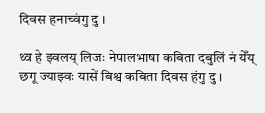दिवस हनाच्वंगु दु ।

थ्व हे झ्वलय् लिजः नेपालभाषा कबिता दबुलिं नं येँय् छगू ज्याझ्वः यासें बिश्व कबिता दिवस हंगु दु ।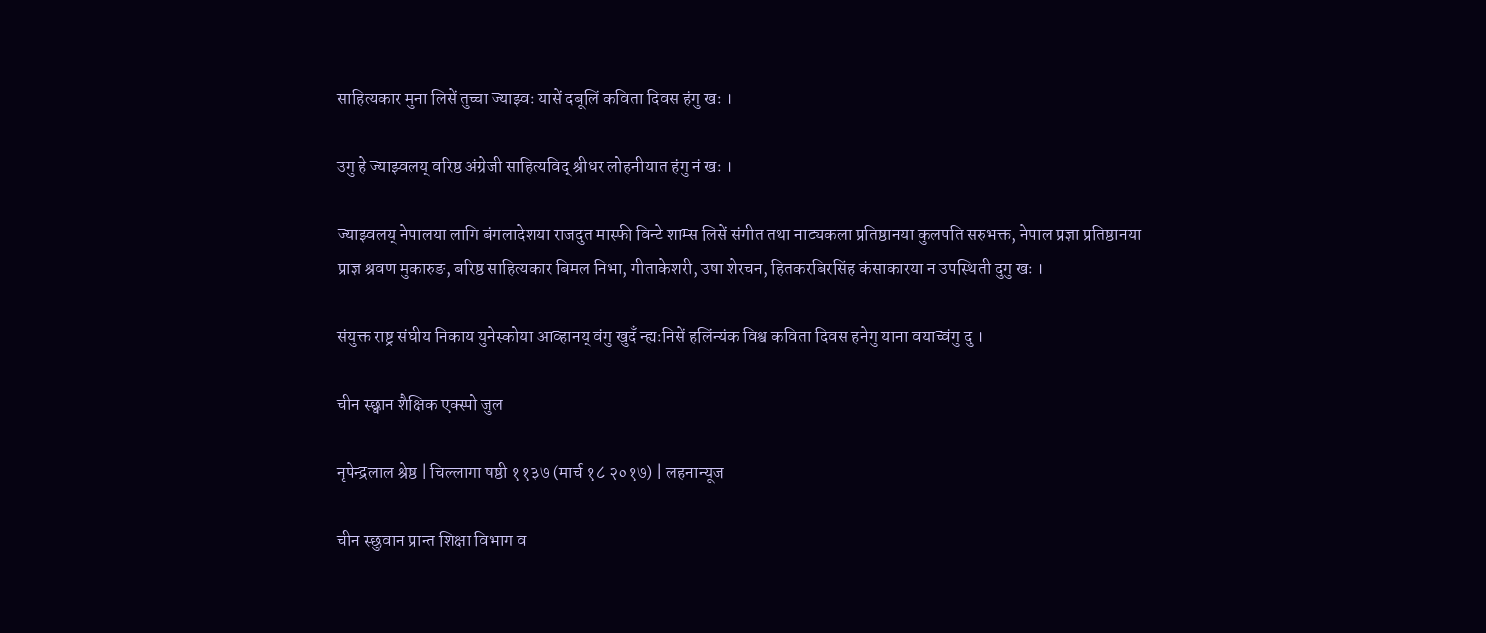साहित्यकार मुना लिसें तुच्चा ज्याझ्वः यासें दबूलिं कविता दिवस हंगु खः ।

उगु हे ज्याझ्वलय् वरिष्ठ अंग्रेजी साहित्यविद् श्रीधर लोहनीयात हंगु नं खः ।

ज्याझ्वलय् नेपालया लागि बंगलादेशया राजदुत मास्फी विन्टे शाम्स लिसें संगीत तथा नाट्यकला प्रतिष्ठानया कुलपति सरुभक्त, नेपाल प्रज्ञा प्रतिष्ठानया प्राज्ञ श्रवण मुकारुङ, बरिष्ठ साहित्यकार बिमल निभा, गीताकेशरी, उषा शेरचन, हितकरबिरसिंह कंसाकारया न उपस्थिती दुगु खः ।

संयुक्त राष्ट्र संघीय निकाय युनेस्कोया आव्हानय् वंगु खुदँ न्ह्यःनिसें हलिंन्यंक विश्व कविता दिवस हनेगु याना वयाच्वंगु दु ।

चीन स्छ्वान शैक्षिक एक्स्पो जुल

नृपेन्द्रलाल श्रेष्ठ | चिल्लागा षष्ठी ११३७ (मार्च १८ २०१७) | लहनान्यूज

चीन स्छुवान प्रान्त शिक्षा विभाग व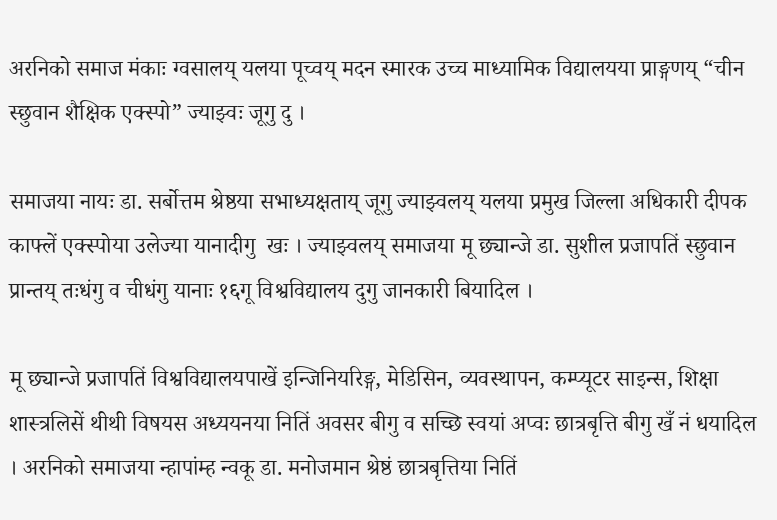अरनिको समाज मंकाः ग्वसालय् यलया पूच्वय् मदन स्मारक उच्च माध्यामिक विद्यालयया प्राङ्गणय् “चीन स्छुवान शैक्षिक एक्स्पो” ज्याझ्वः जूगु दु ।

समाजया नायः डा. सर्बोत्तम श्रेष्ठया सभाध्यक्षताय् जूगु ज्याझ्वलय् यलया प्रमुख जिल्ला अधिकारी दीपक काफ्लें एक्स्पोया उलेज्या यानादीगु  खः । ज्याझ्वलय् समाजया मू छ्यान्जे डा. सुशील प्रजापतिं स्छुवान प्रान्तय् तःधंगु व चीधंगु यानाः १६गू विश्वविद्यालय दुगु जानकारी बियादिल ।

मू छ्यान्जे प्रजापतिं विश्वविद्यालयपाखें इन्जिनियरिङ्ग, मेडिसिन, व्यवस्थापन, कम्प्यूटर साइन्स, शिक्षा शास्त्रलिसें थीथी विषयस अध्ययनया नितिं अवसर बीगु व सच्छि स्वयां अप्वः छात्रबृत्ति बीगु खँ नं धयादिल । अरनिको समाजया न्हापांम्ह न्वकू डा. मनोजमान श्रेष्ठं छात्रबृत्तिया नितिं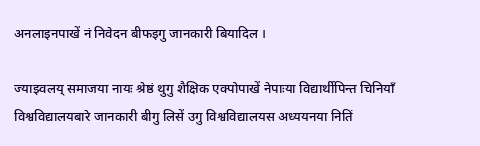अनलाइनपाखें नं निवेदन बीफइगु जानकारी बियादिल ।

ज्याझ्वलय् समाजया नायः श्रेष्ठं थुगु शैक्षिक एक्पोपाखें नेपाःया विद्यार्थीपिन्त चिनियाँ विश्वविद्यालयबारे जानकारी बीगु लिसें उगु विश्वविद्यालयस अध्ययनया नितिं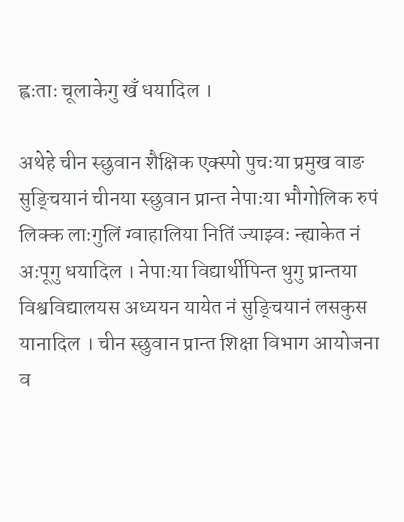ह्वःताः चूलाकेगु खँ धयादिल ।

अथेहे चीन स्छुवान शैक्षिक एक्स्पो पुचःया प्रमुख वाङ सुङ्चियानं चीनया स्छुवान प्रान्त नेपाःया भौगोलिक रुपं लिक्क लाःगुलिं ग्वाहालिया नितिं ज्याझ्वः न्ह्याकेत नं अःपूगु धयादिल । नेपाःया विद्यार्थीपिन्त थुगु प्रान्तया विश्वविद्यालयस अध्ययन यायेत नं सुङ्चियानं लसकुस यानादिल । चीन स्छुवान प्रान्त शिक्षा विभाग आयोजना व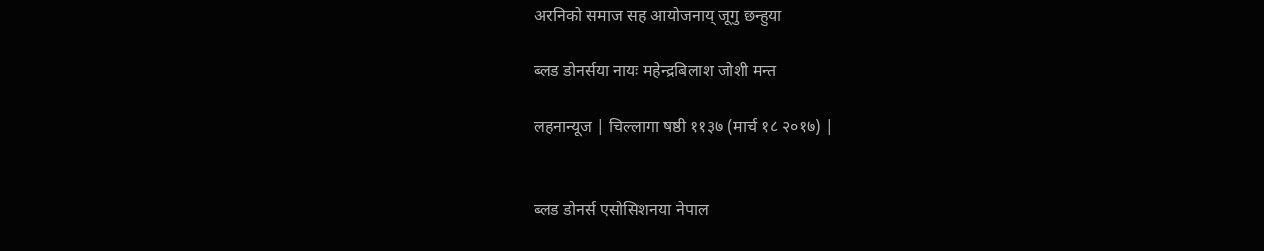अरनिको समाज सह आयोजनाय् जूगु छन्हुया

ब्लड डोनर्सया नायः महेन्द्रबिलाश जोशी मन्त

लहनान्यूज | चिल्लागा षष्ठी ११३७ (मार्च १८ २०१७) |


ब्लड डोनर्स एसोसिशनया नेपाल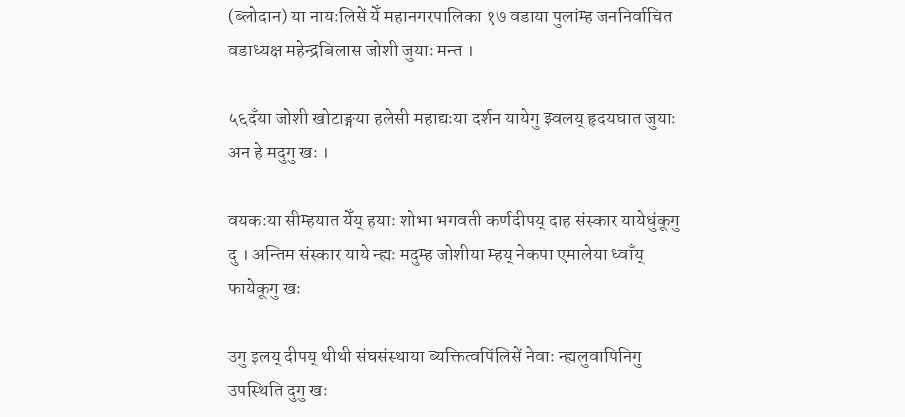(ब्लोदान) या नायःलिसें येँ महानगरपालिका १७ वडाया पुलांम्ह जननिर्वाचित वडाध्यक्ष महेन्द्रबिलास जोशी जुयाः मन्त ।

५६दँया जोशी खोटाङ्गया हलेसी महाद्यःया दर्शन यायेगु झ्वलय् हृदयघात जुयाः अन हे मदुगु खः ।

वयकःया सीम्हयात येँय् हयाः शोभा भगवती कर्णदीपय् दाह संस्कार यायेधुंकूगु दु । अन्तिम संस्कार याये न्ह्यः मदुम्ह जोशीया म्हय् नेकपा एमालेया ध्वाँय् फायेकूगु खः

उगु इलय् दीपय् थीथी संघसंस्थाया ब्यक्तित्वपिंलिसें नेवाः न्ह्यलुवापिनिगु उपस्थिति दुगु खः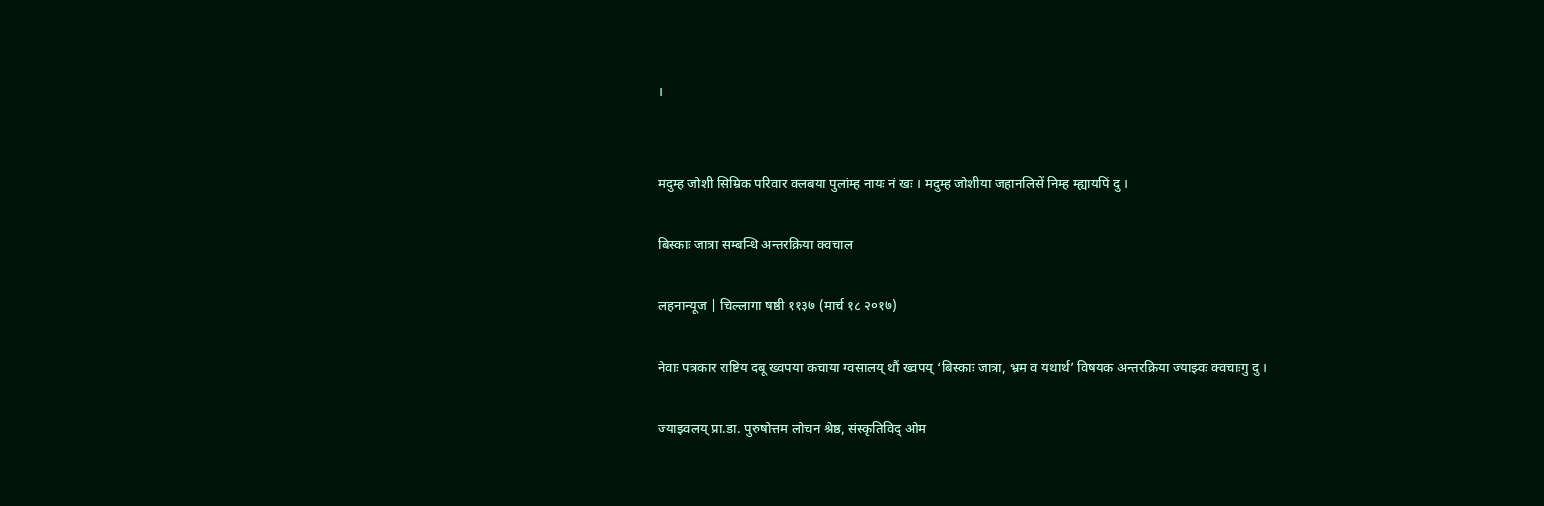।


मदुम्ह जोशी सिम्रिक परिवार क्लबया पुलांम्ह नायः नं खः । मदुम्ह जोशीया जहानलिसें निम्ह म्ह्यायपिं दु ।

बिस्काः जात्रा सम्बन्धि अन्तरक्रिया क्वचाल

लहनान्यूज | चिल्लागा षष्ठी ११३७ (मार्च १८ २०१७)

नेवाः पत्रकार राष्टिय दबू ख्वपया कचाया ग्वसालय् थौं ख्वपय् ‘बिस्काः जात्रा, भ्रम व यथार्थ’ विषयक अन्तरक्रिया ज्याझ्वः क्वचाःगु दु ।

ज्याझ्वलय् प्रा.डा. पुरुषोत्तम लोचन श्रेष्ठ, संस्कृतिविद् ओम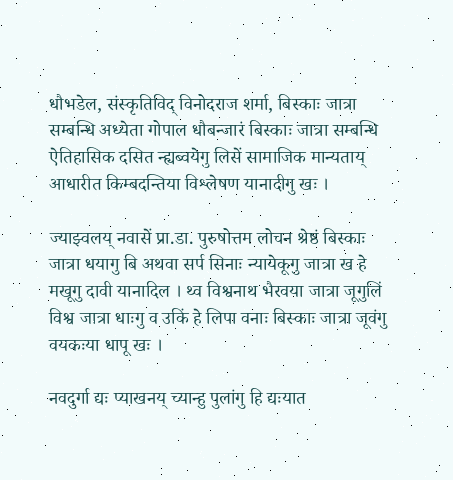धौभडेल, संस्कृतिविद् विनोदराज शर्मा, बिस्काः जात्रा सम्बन्धि अध्येता गोपाल धौबन्जारं बिस्काः जात्रा सम्बन्धि ऐतिहासिक दसित न्ह्यब्वयेगु लिसें सामाजिक मान्यताय् आधारीत किम्बदन्तिया विश्लेषण यानादीगु खः ।

ज्याझ्वलय् नवासें प्रा.डा. पुरुषोत्तम लोचन श्रेष्ठं बिस्काः जात्रा धयागु बि अथवा सर्प सिनाः न्यायेकूगु जात्रा ख हे मखूगु दावी यानादिल । थ्व विश्वनाथ भैरवया जात्रा जूगुलिं विश्व जात्रा धाःगु व उकिं हे लिपा वनाः बिस्काः जात्रा जूवंगु वयकःया धापू खः ।

नवदुर्गा द्यः प्याखनय् च्यान्हु पुलांगु हि द्यःयात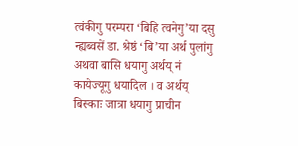त्वंकीगु परम्परा ‘बिहि त्वनेगु’या दसु न्ह्यब्वसें डा. श्रेष्ठं ‘बि’या अर्थ पुलांगु अथवा बासि धयागु अर्थय् नं कायेज्यूगु धयादिल । व अर्थय् बिस्काः जात्रा धयागु प्राचीन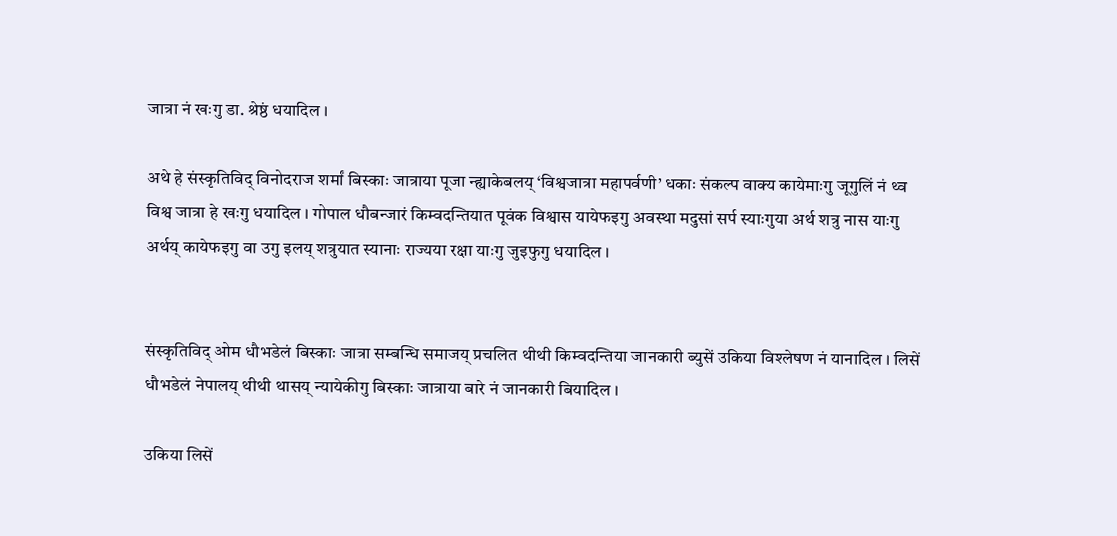जात्रा नं खःगु डा. श्रेष्ठं धयादिल ।

अथे हे संस्कृतिविद् विनोदराज शर्मां बिस्काः जात्राया पूजा न्ह्याकेबलय् ‘विश्वजात्रा महापर्वणी’ धकाः संकल्प वाक्य कायेमाःगु जूगुलिं नं थ्व विश्व जात्रा हे खःगु धयादिल । गोपाल धौबन्जारं किम्वदन्तियात पूवंक विश्वास यायेफइगु अवस्था मदुसां सर्प स्याःगुया अर्थ शत्रु नास याःगु अर्थय् कायेफइगु वा उगु इलय् शत्रुयात स्यानाः राज्यया रक्षा याःगु जुइफुगु धयादिल ।


संस्कृतिविद् ओम धौभडेलं बिस्काः जात्रा सम्बन्धि समाजय् प्रचलित थीथी किम्वदन्तिया जानकारी ब्युसें उकिया विश्लेषण नं यानादिल । लिसें धौभडेलं नेपालय् थीथी थासय् न्यायेकीगु बिस्काः जात्राया बारे नं जानकारी बियादिल ।

उकिया लिसें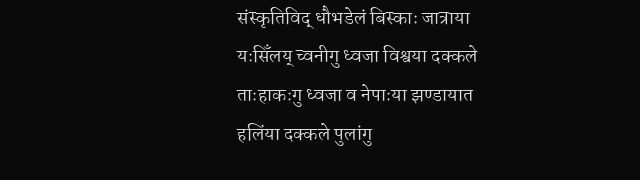संस्कृतिविद् धौभडेलं बिस्काः जात्राया यःसिँलय् च्वनीगु ध्वजा विश्वया दक्कले ताःहाकःगु ध्वजा व नेपाःया झण्डायात हलिंया दक्कले पुलांगु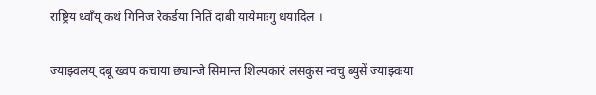राष्ट्रिय ध्वाँय् कथं गिनिज रेकर्डया नितिं दाबी यायेमाःगु धयादिल ।

ज्याझ्वलय् दबू ख्वप कचाया छ्यान्जे सिमान्त शिल्पकारं लसकुस न्वचु ब्युसें ज्याझ्वःया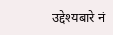उद्देश्यबारे नं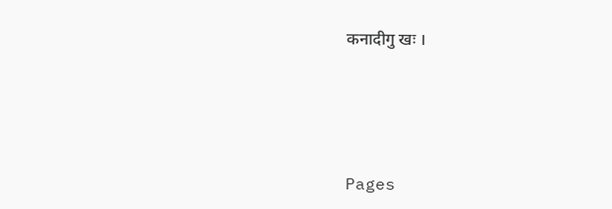कनादीगु खः ।




Pages